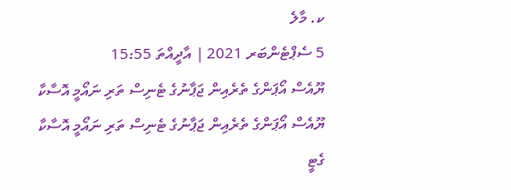ކ. މާލެ
5 ސެޕްޓެންބަރ 2021 | އާދީއްތަ 15:55
ޔޫއެސް އޯޕަންގެ ތެރެއިން ޖަޕާނުގެ ޓެނިސް ތަރި ނައޯމީ އޮސާކާ
ޔޫއެސް އޯޕަންގެ ތެރެއިން ޖަޕާނުގެ ޓެނިސް ތަރި ނައޯމީ އޮސާކާ
ގެޓީ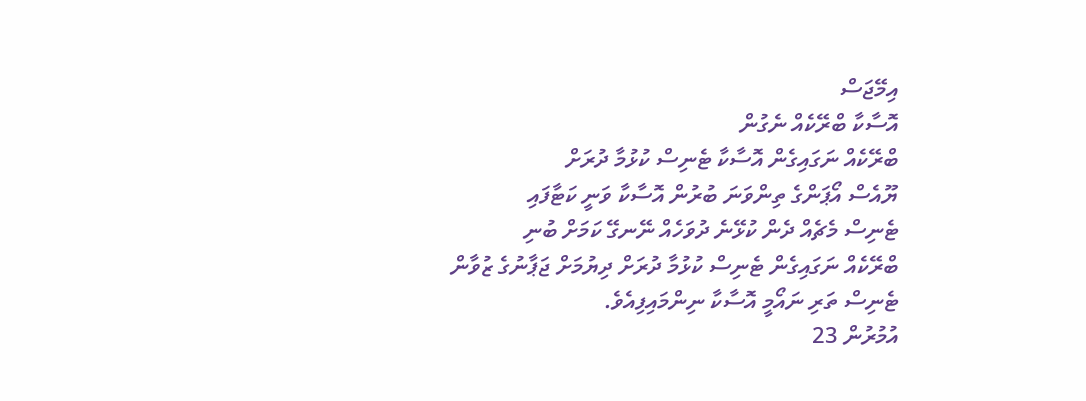އިމޭޖަސް
އޮސާކާ ބްރޭކެއް ނެގުން
ބްރޭކެއް ނަގައިގެން އޮސާކާ ޓެނިސް ކުޅުމާ ދުރަށް
ޔޫއެސް އޯޕަންގެ ތިންވަނަ ބުރުން އޮސާކާ ވަނީ ކަޓާފައި
ޓެނިސް މެޗެއް ދެން ކުޅޭނެ ދުވަހެއް ނޭނގޭ ކަމަށް ބުނި
ބްރޭކެއް ނަގައިގެން ޓެނިސް ކުޅުމާ ދުރަށް ދިޔުމަށް ޖަޕާނުގެ ޒުވާން ޓެނިސް ތަރި ނައޯމީ އޮސާކާ ނިންމައިފިއެވެ.
އުމުރުން 23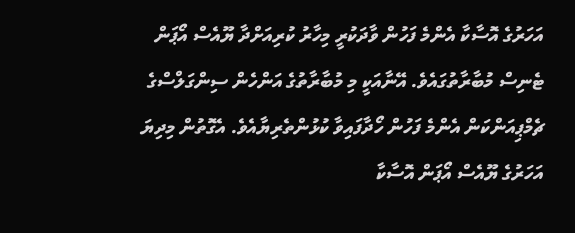އަހަރުގެ އޮސާކާ އެންމެ ފަހުން ވާދަކުރީ މިހާރު ކުރިއަށްދާ ޔޫއެސް އޯޕަން ޓެނިސް މުބާރާތުގައެވެ. އޭނާއަކީ މި މުބާރާތުގެ އަންހެން ސިންގަލްސްގެ ޗެމްޕިއަންކަން އެންމެ ފަހުން ހޯދާފައިވާ ކުޅުންތެރިޔާއެވެ. އެގޮތުން މިދިޔަ އަހަރުގެ ޔޫއެސް އޯޕަން އޮސާކާ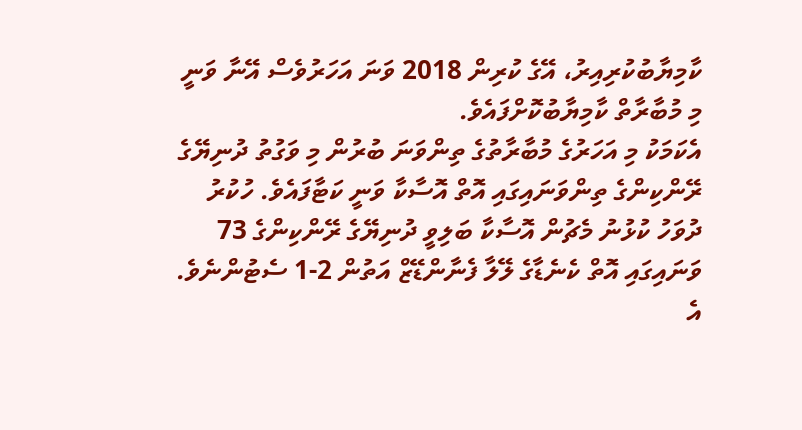ކާމިޔާބުކުރިއިރު، އޭގެ ކުރިން 2018 ވަނަ އަހަރުވެސް އޭނާ ވަނީ މި މުބާރާތް ކާމިޔާބުކޮށްފައެވެ.
އެކަމަކު މި އަހަރުގެ މުބާރާތުގެ ތިންވަނަ ބުރުން މި ވަގުތު ދުނިޔޭގެ ރޭންކިންގެ ތިންވަނައިގައި އޮތް އޮސާކާ ވަނީ ކަޓާފައެވެ. ހުކުރު ދުވަހު ކުޅުނު މެޗުން އޮސާކާ ބަލިވީ ދުނިޔޭގެ ރޭންކިންގެ 73 ވަނައިގައި އޮތް ކެނެޑާގެ ލޭލާ ފެނާންޑޭޒް އަތުން 2-1 ސެޓުންނެވެ.
އެ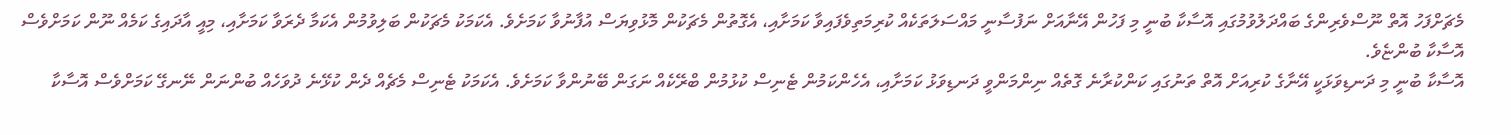މެޗަށްފަހު އޮތް ނޫސްވެރިންގެ ބައްދަލުވުމުގައި އޮސާކާ ބުނީ މި ފަހުން އޭނާއަށް ނަފުސާނީ މައްސަލަތަކެއް ކުރިމަތިވެފައިވާ ކަމަށާއި، އެގޮތުން މެޗަކުން މޮޅުވިޔަސް އުފާނުވާ ކަމަށެވެ. އެކަމަކު މެޗަކުން ބަލިވުމުން އެކަމާ ދެރަވާ ކަމަށާއި، މިއީ އާދައިގެ ކަމެއް ނޫން ކަމަށްވެސް އޮސާކާ ބުންޏެވެ.
އޮސާކާ ބުނީ މި ދަނޑިވަޅަކީ އޭނާގެ ކުރިއަށް އޮތް ތަނުގައި ކަންކުރާނެ ގޮތެއް ނިންމަންވީ ދަނޑިވަޅު ކަމަށާއި، އެހެންކަމުން ޓެނިސް ކުޅުމުން ބްރޭކެއް ނަގަން ބޭނުންވާ ކަމަށެވެ. އެކަމަކު ޓެނިސް މެޗެއް ދެން ކުޅޭނެ ދުވަހެއް ބުންނަން ނޭނގޭ ކަމަށްވެސް އޮސާކާ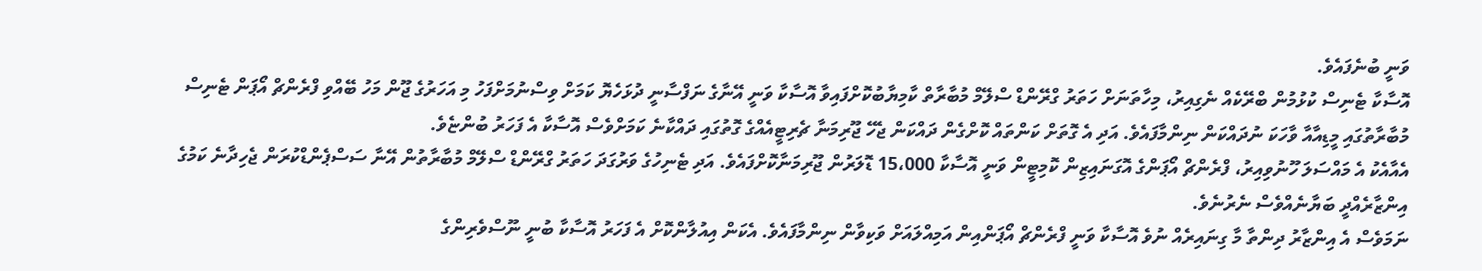ވަނީ ބުނެފައެވެ.
އޮސާކާ ޓެނިސް ކުޅުމުން ބްރޭކެއް ނެގިއިރު، މިހާތަނަށް ހަތަރު ގްރޭންޑް ސްލޭމް މުބާރާތް ކާމިޔާބުކޮށްފައިވާ އޮސާކާ ވަނީ އޭނާގެ ނަފްސާނީ ދުޅަހެޔޮ ކަމަށް ވިސްނުމަށްފަހު މި އަހަރުގެ ޖޫން މަހު ބޭއްވި ފްރެންޗް އޯޕަން ޓެނިސް މުބާރާތުގައި މީޑިއާއާ ވާހަކަ ނުދައްކަން ނިންމާފައެވެ. އަދި އެ ގޮތަށް ކަންތައް ކޮށްގެން ދައްކަން ޖެހޭ ޖޫރިމަނާ ޗެރިޓީއެއްގެ ގޮތުގައި ދައްކާނެ ކަމަށްވެސް އޮސާކާ އެ ފަހަރު ބުންޏެވެ.
އެއާއެކު އެ މައްސަލަ ހޫނުވިއިރު، ފްރެންޗް އޯޕަންގެ އޮގަނައިޒިން ކޮމިޓީން ވަނީ އޮސާކާ 15،000 ޑޮލަރުން ޖޫރިމަނާކޮށްފައެވެ. އަދި ޓެނިހުގެ ވަރުގަދަ ހަތަރު ގްރޭންޑް ސްލޭމް މުބާރާތުން އޭނާ ސަސްޕެންޑްކުރަން ޖެހިދާނެ ކަމުގެ އިންޒާރެއްދީ ބަޔާނެއްވެސް ނެރުނެވެ.
ނަމަވެސް އެ އިންޒާރު ދިންތާ މާ ގިނައިރެއް ނުވެ އޮސާކާ ވަނީ ފްރެންޗް އޯޕަންއިން އަމިއްލައަށް ވަކިވާން ނިންމާފައެވެ. އެކަން އިއުލާންކޮށް އެ ފަހަރު އޮސާކާ ބުނީ ނޫސްވެރިންގެ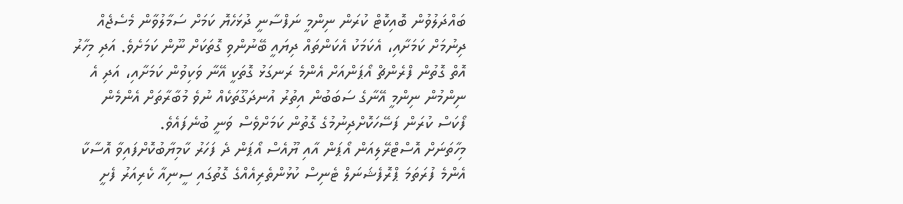ބައްދަލުވުން ބޮއިކޮޓް ކުރަން ނިންމީ ނަފްސާނީ ދުޅަހެޔޮ ކަމަށް ސަމާލުވާން މެސެޖެއް ދިނުމަށް ކަމަށާއި، އެކަމަކު އެކަންތައް ދިޔައީ ބޭނުންވި ގޮތަކަށް ނޫން ކަމަށެވެ. އަދި މިހާރު އޮތް ގޮތުން ފްރެންޗް އޯޕަންއަށް އެންމެ ރަނގަޅު ގޮތަކީ އޭނާ ވަކިވުން ކަމަށާއި، އަދި އެ ނިންމުން ނިންމީ އޭނާގެ ސަބަބުން އިތުރު އުނދަގޫތަކެއް ނުވެ މުބާރާތަށް އެންމެން ފޯކަސް ކުރަން ފަސޭހަކޮށްދިނުމުގެ ގޮތުން ކަމަށްވެސް ވަނީ ބުނެފައެވެ.
މިހާތަނަށް އޮސްޓްރޭލިއަން އޯޕަން އާއި ޔޫއެސް އޯޕަން ދެ ފަހަރު ކާމިޔާބުކޮށްފައިވާ އޮސާކާ އެންމެ ފުރަތަމަ ޕްރޮފެޝަނަލް ޓެނިސް ކުޅުންތެރިއެއްގެ ގޮތުގައި ސީނިއާ ކެރިއަރު ފެށީ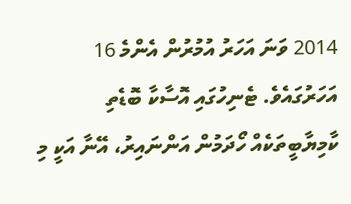2014 ވަނަ އަހަރު އުމުރުން އެންމެ 16 އަހަރުގައެވެ. ޓެނިހުގައި އޮސާކާ ބޮޑެތި ކާމިޔާބީތަކެއް ހޯދަމުން އަންނައިރު، އޭނާ އަކީ މި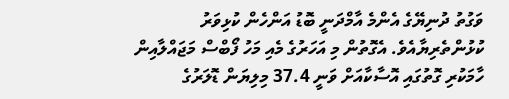ވަގުތު ދުނިޔޭގެ އެންމެ އާމްދަނީ ބޮޑު އަންހެން ކުޅިވަރު ކުޅުންތެރިޔާއެވެ. އެގޮތުން މި އަހަރުގެ މެއި މަހު ފޯބްސް މަޖައްލާއިން ހާމަކުރި ގޮތުގައި އޮސާކާއަށް ވަނީ 37.4 މިލިޔަން ޑޮލަރުގެ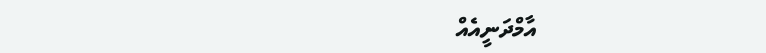އާމްދަނީއެއް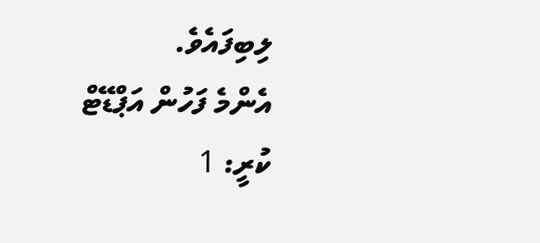ލިބިފައެވެ.
އެންމެ ފަހުން އަޕްޑޭޓް ކުރީ: 1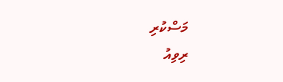މަސްކުރި
ރިވިއު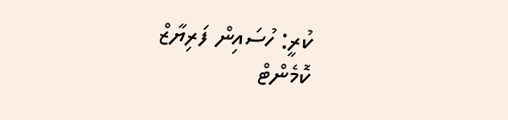ކުރީ: ހުސައިން ފަރިޔާޒް
ކޮމެންޓް